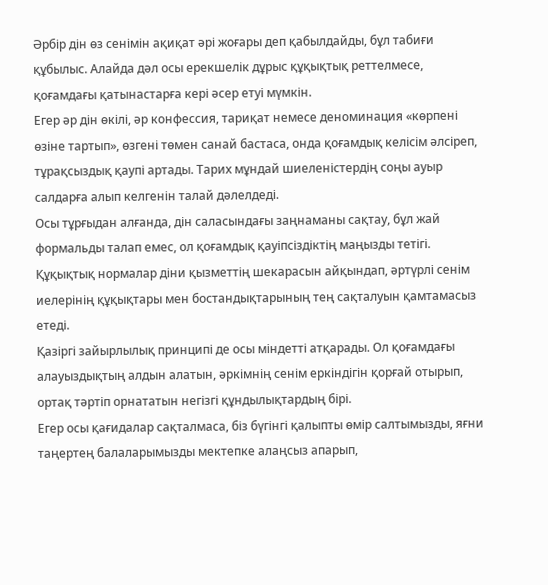Әрбір дін өз сенімін ақиқат әрі жоғары деп қабылдайды, бұл табиғи құбылыс. Алайда дәл осы ерекшелік дұрыс құқықтық реттелмесе, қоғамдағы қатынастарға кері әсер етуі мүмкін.
Егер әр дін өкілі, әр конфессия, тариқат немесе деноминация «көрпені өзіне тартып», өзгені төмен санай бастаса, онда қоғамдық келісім әлсіреп, тұрақсыздық қаупі артады. Тарих мұндай шиеленістердің соңы ауыр салдарға алып келгенін талай дәлелдеді.
Осы тұрғыдан алғанда, дін саласындағы заңнаманы сақтау, бұл жай формальды талап емес, ол қоғамдық қауіпсіздіктің маңызды тетігі. Құқықтық нормалар діни қызметтің шекарасын айқындап, әртүрлі сенім иелерінің құқықтары мен бостандықтарының тең сақталуын қамтамасыз етеді.
Қазіргі зайырлылық принципі де осы міндетті атқарады. Ол қоғамдағы алауыздықтың алдын алатын, әркімнің сенім еркіндігін қорғай отырып, ортақ тәртіп орнататын негізгі құндылықтардың бірі.
Егер осы қағидалар сақталмаса, біз бүгінгі қалыпты өмір салтымызды, яғни таңертең балаларымызды мектепке алаңсыз апарып,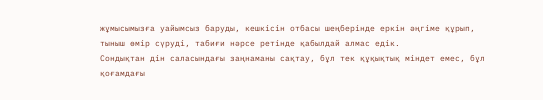жұмысымызға уайымсыз баруды, кешкісін отбасы шеңберінде еркін әңгіме құрып, тыныш өмір сүруді, табиғи нәрсе ретінде қабылдай алмас едік.
Сондықтан дін саласындағы заңнаманы сақтау, бұл тек құқықтық міндет емес, бұл қоғамдағы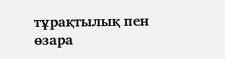тұрақтылық пен өзара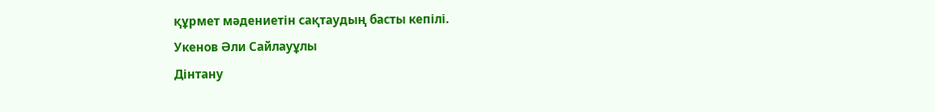құрмет мәдениетін сақтаудың басты кепілі.
Укенов Әли Сайлауұлы
Дінтану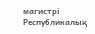магистрі
Республикалық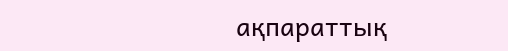ақпараттық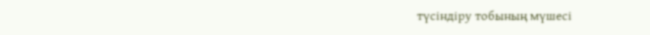түсіндіру тобының мүшесі